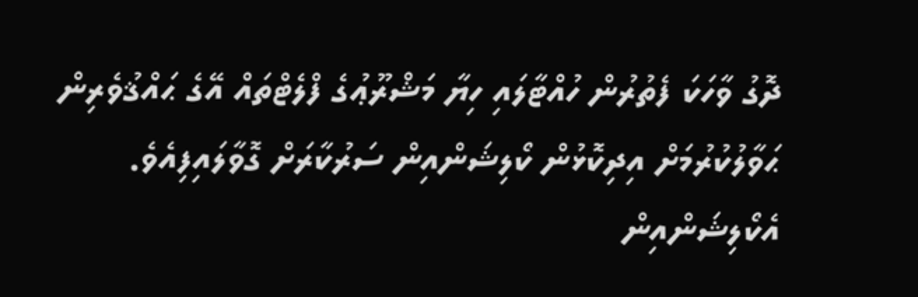ދޮގު ވާހަކަ ފެތުރުން ހުއްޓާލައި ހިޔާ މަޝްރޫޢުގެ ފްލެޓްތައް އޭގެ ޙައްޤުވެރިން ޙަވާލުކުރުމަށް އިދިކޮޅުން ކޯލިޝަންއިން ސަރުކާރަށް ގޮވާލައިފިއެވެ.
އެކޯލިޝަންއިން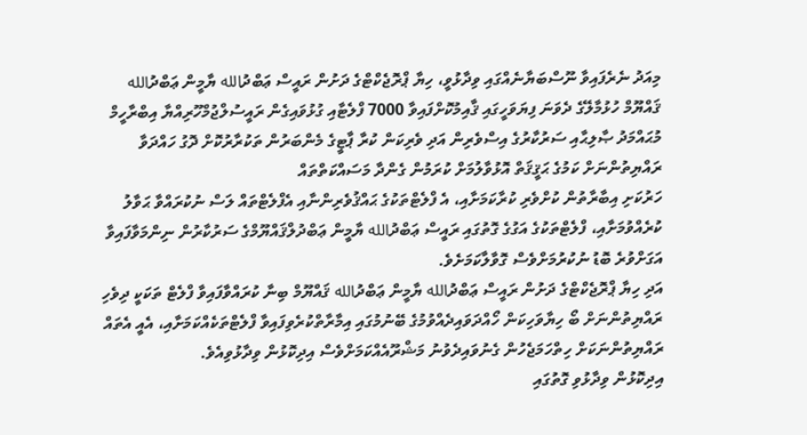މިއަދު ނެރެފައިވާ ނޫސްބަޔާނެއްގައި ވިދާޅުވީ، ހިޔާ ޕްރޮޖެކްޓްގެ ދަށުން ރައީސް ޢަބްދުالله ޔާމީން ޢަބްދުالله ޤައްޔޫމް ހުޅުމާލޭގެ ދެވަނަ ފިޔަވަހީގައި ޤާއިމުކޮށްފައިވާ 7000 ފްލެޓާއި ގުޅުވައިގެން ރައީސުލްޖުމްހޫރިއްޔާ އިބްރާހީމް މުޙައްމަދު ޞާލިޙާއި ސަރުކާރުގެ އިސްވެރިން އަދި ވެރިކަން ކުރާ ޕާޓީގެ މެންބަރުން ތަކުރާރުކޮށް ދޮގު ހައްދަވާ ރައްޔިތުންނަށް ކަމުގެ ޙަޤީޤަތް އޮޅުވާލުމަށް ކުރަމުން ގެންދާ މަސައްކަތްތައް
ހަރުކަށި އިބާރާތުން ކުށްވެރި ކުރާކަމަށާއި، އެ ފްލެޓްތަކުގެ ޙައްޤުވެރިންނާއި އެފްލެޓްތައް ލަސް ނުކުރައްވާ ޙަވާލު ކުރެއްވުމަށާއި، ފްލެޓްތަކުގެ އަގުގެ ގޮތުގައި ރައީސް ޢަބްދުالله ޔާމީން ޢަބްދުލްޤައްޔޫމްގެ ސަރުކާރުން ނިންމަވާފައިވާ އަގަށްވުރެ ބޮޑު ނުކުރުމަށްވެސް ގޮވާލާކަމަށެވެ.
އަދި ހިޔާ ޕްރޮޖެކްޓްގެ ދަށުން ރައީސް ޢަބްދުالله ޔާމީން ޢަބްދުالله ޤައްޔޫމް ބިނާ ކުރައްވާފައިވާ ފްލެޓް ތަކަކީ ދިވެހި ރައްޔިތުންނަށް ބޯ ހިޔާވަހިކަން ހޯއްދަވައިދެއްވުމުގެ ބޭނުމުގައި އިމާރާތްކުރެވިފައިވާ ފްލެޓްތަކެއްކަމަށާއި، އެއީ އެތައް ރައްޔިތުންނަކަށް ހިތްހަމަޖެހުން ގެނުވައިދެވުނު މަޝްރޫއެއްކަމަށްވެސް އިދިކޮޅުން ވިދާޅުވިއެވެ.
އިދިކޮޅުން ވިދާޅުވި ގޮތުގައި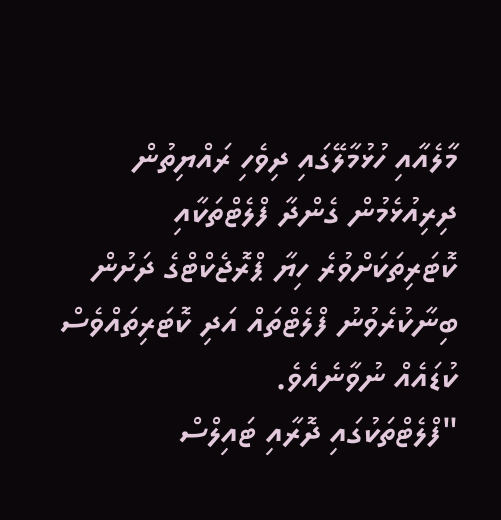މާލެއާއި ހުޅުމާލޭގައި ދިވެހި ރައްޔިތުން ދިރިއުޅެމުން ގެންދާ ފްލެޓްތަކާއި ކޮޓަރިތަކަށްވުރެ ހިޔާ ޕްރޮޖެކްޓްގެ ދަށުން ބިނާކުރެވުނު ފްލެޓްތައް އަދި ކޮޓަރިތައްވެސް ކުޑައެއް ނުވާނެއެވެ.
"ފްލެޓްތަކުގައި ދޮރާއި ޓައިލްސް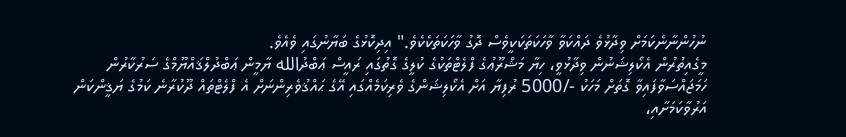ނުހުންނާނެކަމަށް ވިދާޅުވެ ދައްކަވާ ވާހަކަތަކަކީވެސް ދޮގު ވާހަކަތަކެކެވެ." އިދިކޮޅުގެ ބަޔާނުގައި ވެއެވެ.
މީގެއިތުރުން އެކޯލިޝަނުން ވިދާޅުވީ، ހިޔާ މަޝްރޫޢުގެ ފްލެޓްތަކުގެ ކުލީގެ ގޮތުގައި ރައީސް ޢަބްދުالله ޔާމީން ޢަބްދުލްޤައްޔޫމްގެ ސަރުކާރުން
ހަމަޖައްސަވާފައިވާ ގޮތަށް މަހަކު -/5000 ރުފިޔާ އަށް އެކޯލިޝަންގެ ވެރިކަމެއްގައި އޭގެ ޙައްޤުވެރިންނަށް އެ ފްލެޓްތައް ދޫކުރާނެ ކަމުގެ ޔަޤީންކަން އަރުވާކަމަށާއި،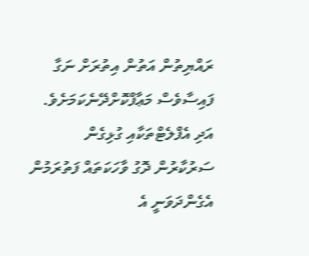ރައްޔިތުން އަތުން އިތުރަށް ނަގާ ފައިސާވެސް މަޢާފްކޮށްދޭނެކަމަށެވެ.
އަދި އެފްލެޓްތަކާއި ގުޅިގެން ސަރުކާރުން ދޮގު ވާހަކަތައް ފަތުރަމުން އެގެންދަވަނީ އެ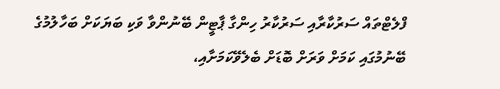ފްލެޓްތައް ސަރުކާރާއި ސަރުކާރު ހިންގާ ޕާޓީން ބޭނުންވާ ވަކި ބަޔަކަށް ބަހާލުމުގެ ބޭނުމުގައި ކަމަށް ވަރަށް ބޮޑަށް ބެލެވޭކަމަށާއި،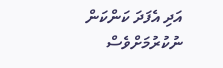އަދި އެފަދަ ކަންކަން ނުކުރުމަށްވެސް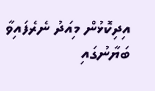އިދިކޮޅުން މިއަދު ނެރެފައިވާ ބަޔާނުގައި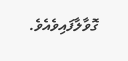ގޮވާލާފައިވެއެވެ.